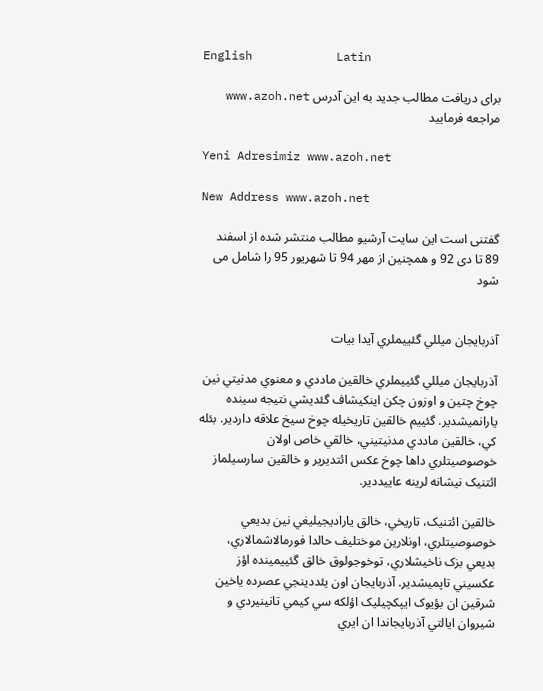English            Latin

برای دریافت مطالب جدید به این آدرس www.azoh.net  مراجعه فرمایید

Yeni Adresimiz www.azoh.net

New Address www.azoh.net

گفتنی است این سایت آرشیو مطالب منتشر شده از اسفند 89 تا دی 92 و همچنین از مهر 94 تا شهریور 95 را شامل می شود


آذربايجان ميللي گئييملري آيدا بيات

آذربايجان ميللي گئييملري خالقين ماددي و معنوي مدنيتي نين چوخ چتين و اوزون چکن اينکيشاف گئديشي نتيجه سينده يارانميشدير. گئييم خالقين تاريخيله چوخ سيخ علاقه داردير. بئله کي، خالقين ماددي مدنيتيني، خالقي خاص اولان خوصوصيتلري داها چوخ عکس ائتديرير و خالقين سارسيلماز ائتنيک نيشانه لرينه عاييددير.

خالقين ائتنيک، تاريخي، خالق ياراديجيليغي نين بديعي خوصوصيتلري، اونلارين موختليف حالدا فورمالاشمالاري، بديعي بزک ناخيشلاري، توخوجولوق خالق گئييمينده اؤز عکسيني تاپميشدير. آذربايجان اون يئددينجي عصرده ياخين شرقين ان بؤيوک ايپکچيليک اؤلکه سي کيمي تانينيردي و شيروان ايالتي آذربايجاندا ان ايري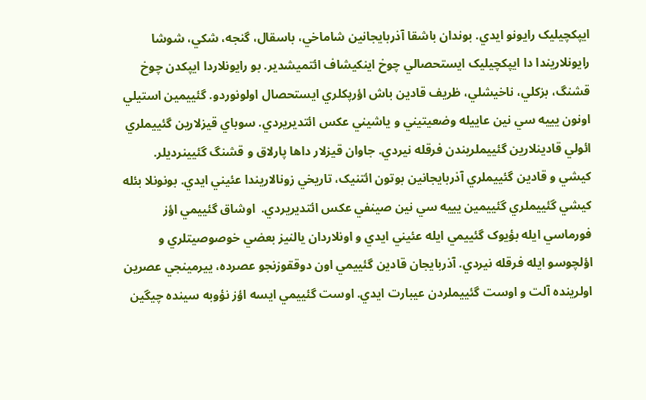ايپکچيليک رايونو ايدي. بوندان باشقا آذربايجانين شاماخي، باسقال، گنجه، شکي، شوشا رايونلاريندا دا ايپکچيليک ايستحصالي چوخ اينکيشاف ائتميشدير. بو رايونلاردا ايپکدن چوخ قشنگ، بزکلي، ناخيشلي، ظريف قادين باش اؤرپکلري ايستحصال اولونوردو. گئييمين استيلي اونون يييه سي نين عاييله وضعيتيني و ياشيني عکس ائتديريردي. سوباي قيزلارين گئييملري ائولي قادينلارين گئييملريندن فرقله نيردي. جاوان قيزلار داها پارلاق و قشنگ گئيينرديلر. کيشي و قادين گئييملري آذربايجانين بوتون ائتنيک، تاريخي زونالاريندا عئيني ايدي. بونونلا بئله کيشي گئييملري گئييمين يييه سي نين صينفي عکس ائتديريردي.  اوشاق گئييمي اؤز فورماسي ايله بؤيوک گئييمي ايله عئيني ايدي و اونلاردان يالنيز بعضي خوصوصيتلري و اؤلچوسو ايله فرقله نيردي. آذربايجان قادين گئييمي اون دوققوزنجو عصرده، ييرمينجي عصرين اولرينده آلت و اوست گئييملردن عيبارت ايدي. اوست گئييمي ايسه اؤز نؤوبه سينده چيگين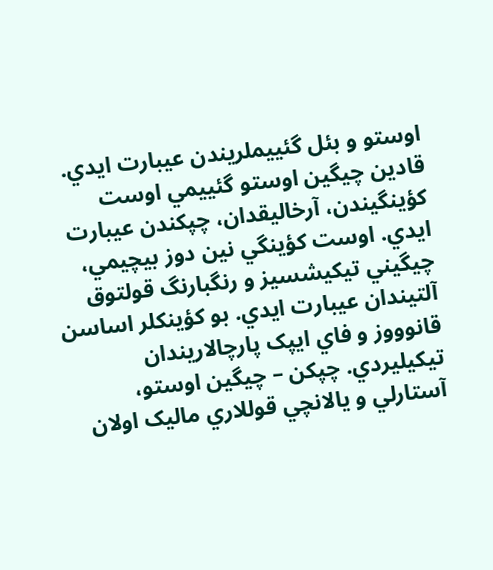اوستو و بئل گئييملريندن عيبارت ايدي. قادين چيگين اوستو گئييمي اوست کؤينگيندن، آرخاليقدان، چپکندن عيبارت ايدي. اوست کؤينگي نين دوز بيچيمي، چيگيني تيکيشسيز و رنگبارنگ قولتوق آلتيندان عيبارت ايدي. بو کؤينکلر اساسن قانوووز و فاي ايپک پارچالاريندان تيکيليردي. چپکن – چيگين اوستو، آستارلي و يالانچي قوللاري ماليک اولان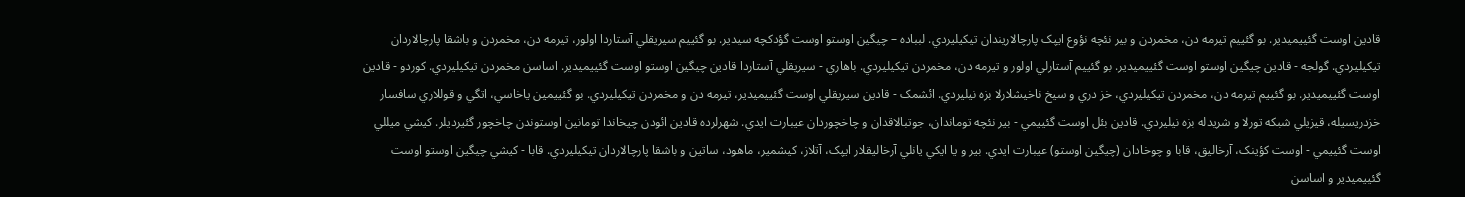قادين اوست گئييميدير. بو گئييم تيرمه دن، مخمردن و بير نئچه نؤوع ايپک پارچالاريندان تيکيليردي. لبباده – چيگين اوستو اوست گؤدکچه سيدير. بو گئييم سيريقلي آستاردا اولور، تيرمه دن، مخمردن و باشقا پارچالاردان تيکيليردي. گولجه - قادين چيگين اوستو اوست گئييميدير. بو گئييم آستارلي اولور و تيرمه دن، مخمردن تيکيليردي. باهاري - سيريقلي آستاردا قادين چيگين اوستو اوست گئييميدير. اساسن مخمردن تيکيليردي. کوردو - قادين اوست گئييميدير. بو گئييم تيرمه دن، مخمردن تيکيليردي، خز دري و سيخ ناخيشلارلا بزه نيليردي. ائشمک - قادين سيريقلي اوست گئييميدير، تيرمه دن و مخمردن تيکيليردي. بو گئييمين ياخاسي، اتگي و قوللاري سافسار خزدريسيله، قيزيلي شبکه تورلا و شریدله بزه نيليردي. قادين بئل اوست گئييمي - بير نئچه توماندان، جوتبالاقدان و چاخچوردان عيبارت ايدي. شهرلرده قادين ائودن چيخاندا تومانين اوستوندن چاخچور گئيرديلر. کيشي ميللي اوست گئييمي - اوست کؤينک، آرخاليق، قابا و چوخادان (چيگين اوستو) عيبارت ايدي. بير و يا ايکي يانلي آرخاليقلار ايپک، آتلاز، کيشمير، ماهود، ساتين و باشقا پارچالاردان تيکيليردي. قابا - کيشي چيگين اوستو اوست گئييميدير و اساسن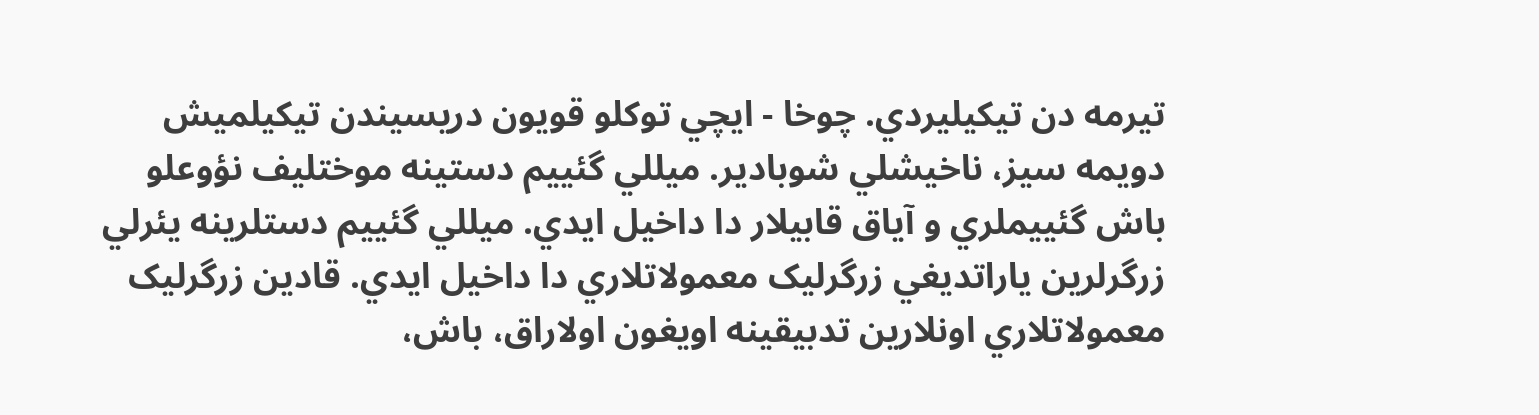تيرمه دن تيکيليردي. چوخا - ايچي توکلو قويون دريسيندن تيکيلميش دويمه سيز، ناخيشلي شوبادير. ميللي گئييم دستينه موختليف نؤوعلو باش گئييملري و آياق قابيلار دا داخيل ايدي. ميللي گئييم دستلرينه يئرلي زرگرلرين ياراتديغي زرگرليک معمولاتلاري دا داخيل ايدي. قادين زرگرليک معمولاتلاري اونلارين تدبيقينه اويغون اولاراق، باش،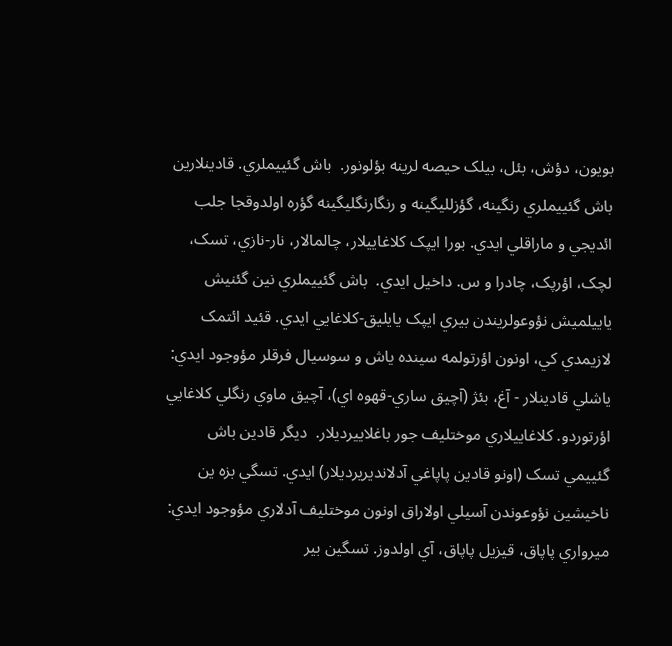بويون، دؤش، بئل، بيلک حيصه لرينه بؤلونور.  باش گئييملري. قادينلارين باش گئييملري رنگينه، گؤزلليگينه و رنگارنگليگينه گؤره اولدوقجا جلب ائديجي و ماراقلي ايدي. بورا ايپک کلاغاييلار، چالمالار، نار-نازي، تسک، لچک، اؤرپک، چادرا و س. داخيل ايدي.  باش گئييملري نين گئنيش ياييلميش نؤوعولريندن بيري ايپک يايليق-کلاغايي ايدي. قئيد ائتمک لازيمدي کي، اونون اؤرتولمه سينده ياش و سوسيال فرقلر مؤوجود ايدي: ياشلي قادينلار - آغ، بئژ (آچيق ساري-قهوه اي)، آچيق ماوي رنگلي کلاغايي اؤرتوردو. کلاغاييلاري موختليف جور باغلاييرديلار.  ديگر قادين باش گئييمي تسک (اونو قادين پاپاغي آدلانديريرديلار) ايدي. تسگي بزه ين ناخيشين نؤوعوندن آسيلي اولاراق اونون موختليف آدلاري مؤوجود ايدي: ميرواري پاپاق، قيزيل پاپاق، آي اولدوز. تسگين بير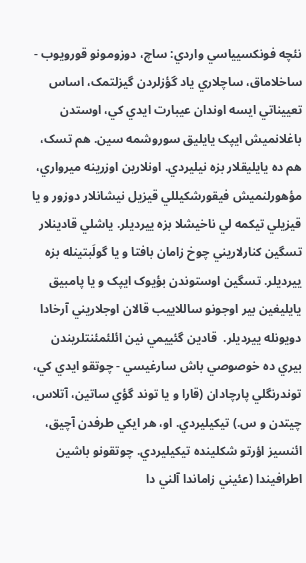نئچه فونکسيياسي واردي: ساچ، دوزومونو قورويوب - ساخلاماق، ساچلاري ياد گؤزلردن گيزلتمک، اساس تعييناتي ايسه اوندان عيبارت ايدي کي، اوستدن باغلانميش ايپک يايليق سوروشمه سين. هم تسک، هم ده يايليقلار بزه نيليردي. اونلارين اوزرينه ميرواري، مؤهورلنميش فيقورشکيللي قيزيل نيشانلار دوزور و يا قيزيلي تيکمه لي ناخيشلا بزه ييرديلر. ياشلي قادينلار تسگين کنارلاريني چوخ زامان بافتا و يا گولَبتينله بزه ييرديلر. تسگين اوستوندن بؤيوک ايپک و يا پامبيق يايليغين بير اوجونو ساللاييب قالان اوجلاريني آرخادا دويونله ييرديلر.  قادين گئييمي نين ائلئمئنتلريندن بيري ده خوصوصي باش سارغيسي - چوتقو ايدي کي، توندرنگلي پارچادان (قارا و يا توند گؤي ساتين، آتلاس، چيتدن و س.) تيکيليردي. او، هر ايکي طرفدن آچيق، ائنسيز اؤرتو شکلينده تيکيليردي. چوتقونو باشين اطرافيندا (عئيني زاماندا آلني دا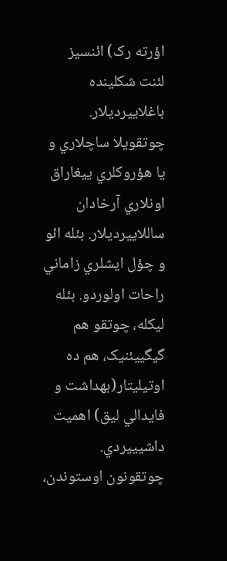اؤرته رک) ائنسيز لئنت شکلينده باغلاييرديلار. چوتقويلا ساچلاري و يا هؤروکلري ييغاراق اونلاري آرخادان ساللاييرديلار. بئله ائو و چؤل ايشلري زاماني راحات اولوردو. بئله ليکله، چوتقو هم گيگييئنيک، هم ده اوتيليتار(بهداشت و فايدالي ليق) اهميت داشيييردي. چوتقونون اوستوندن،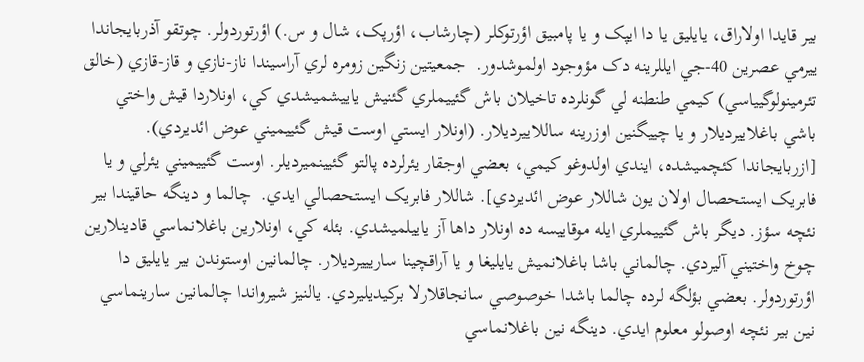بير قايدا اولاراق، يايليق يا دا ايپک و يا پامبيق اؤرتوکلر (چارشاب، اؤرپک، شال و س.) اؤرتوردولر. چوتقو آذربايجاندا ييرمي عصرين 40-جي ايللرينه دک مؤوجود اولموشدور.  جمعيتين زنگين زومره لري آراسيندا ناز-نازي و قاز-قازي (خالق تئرمينولوگيياسي) کيمي طنطنه لي گونلرده تاخيلان باش گئييملري گئنيش ياييشميشدي کي، اونلاردا قيش واختي باشي باغلاييرديلار و يا چييگنين اوزرينه ساللاييرديلار. (اونلار ايستي اوست قيش گئييميني عوض ائديردي). [ازربايجاندا کئچميشده، ايندي اولدوغو کيمي، بعضي اوجقار يئرلرده پالتو گئيينميرديلر. اوست گئييميني يئرلي و يا فابريک ايستحصال اولان يون شاللار عوض ائديردي]. شاللار فابريک ايستحصالي ايدي.  چالما و دينگه حاقيندا بير نئچه سؤز. ديگر باش گئييملري ايله موقاييسه ده اونلار داها آز ياييلميشدي. بئله کي، اونلارين باغلانماسي قادينلارين چوخ واختيني آليردي. چالماني باشا باغلانميش يايليغا و يا آراقچينا ساريييرديلار. چالمانين اوستوندن بير يايليق دا اؤرتوردولر. بعضي بؤلگه لرده چالما باشدا خوصوصي سانجاقلارلا برکيديليردي. يالنيز شيرواندا چالمانين سارينماسي نين بير نئچه اوصولو معلوم ايدي. دينگه نين باغلانماسي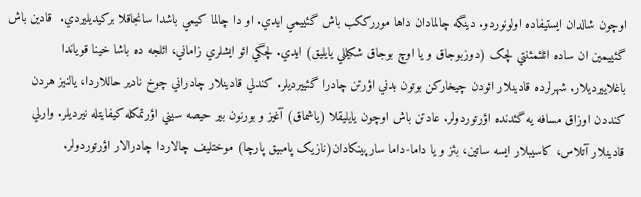اوچون شالدان ايستيفاده اولونوردو. دينگه چالمادان داها موررککب باش گئييمي ايدي. او دا چالما کيمي باشدا سانجاقلا برکيديليردي.  قادين باش گئييمين ان ساده ائلئمئنتي لچک (دوزبوجاق و يا اوچ بوجاق شکيللي يايليق) ايدي. لچگي ائو ايشلري زاماني، ائلجه ده باشا خينا قوياندا باغلاييرديلار. شهرلرده قادينلار ائودن چيخارکن بوتون بدني اؤرتن چادرا گئييرديلر. کندلي قادينلار چادراني چوخ نادير حاللاردا، يالنيز هردن کنددن اوزاق مسافه يه گئدنده اؤرتوردولر. عادتن باش اوچون يايليقلا (ياشماق) آغيز و بورنون بير حيصه سيني اؤرتمکله کيفايتله نيرديلر. وارلي قادينلار آتلاس، کاسيبلار ايسه ساتين، بئز و يا داما-داما سارپينکادان(نازيک پامبيق پارچا) موختليف چالاردا چادرالار اؤرتوردولر.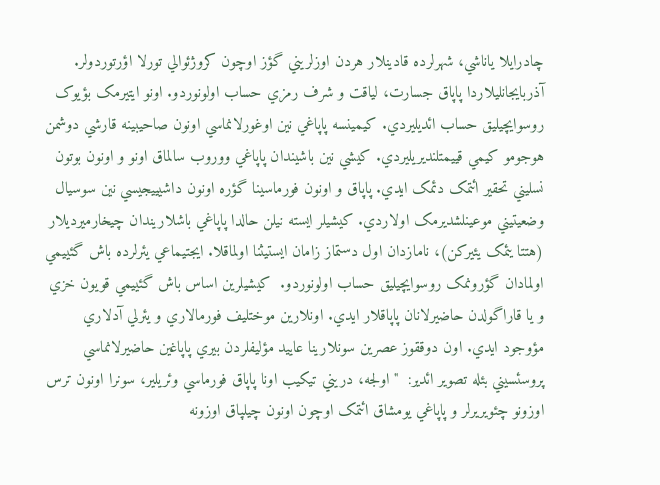چادرايلا ياناشي، شهرلرده قادينلار هردن اوزلريني گؤز اوچون کروژئوالي تورلا اؤرتوردولر.  آذربايجانليلاردا پاپاق جسارت، لياقت و شرف رمزي حساب اولونوردو. اونو ايتيرمک بؤيوک روسوايچيليق حساب ائديليردي. کيمينسه پاپاغي نين اوغورلانماسي اونون صاحیبينه قارشي دوشمن هوجومو کيمي قييمتلنديريليردي. کيشي نين باشيندان پاپاغي ووروب سالماق اونو و اونون بوتون نسليني تحقير ائتمک دئمک ايدي. پاپاق و اونون فورماسينا گؤره اونون داشيييجيسي نين سوسيال وضعيتيني موعينلشديرمک اولاردي. کيشيلر ايسته نيلن حالدا پاپاغي باشلاريندان چيخارميرديلار (هتتا يئمک يئيرکن)، نامازدان اول دستماز زامان ايستيثنا اولماقلا. ايجتيماعي يئرلرده باش گئييمي اولمادان گؤرونمک روسوايچيليق حساب اولونوردو.  کيشيلرين اساس باش گئييمي قويون خزي و يا قاراگولدن حاضيرلانان پاپاقلار ايدي. اونلارين موختليف فورمالاري و يئرلي آدلاري مؤوجود ايدي. اون دوققوز عصرين سونلارينا عاييد مؤليفلردن بيري پاپاغين حاضيرلانماسي پروسئسيني بئله تصوير ائدير:  " اولجه، دريني تيکيب اونا پاپاق فورماسي وئريلير، سونرا اونون ترس اوزونو چئويريرلر و پاپاغي يومشاق ائتمک اوچون اونون چيلپاق اوزونه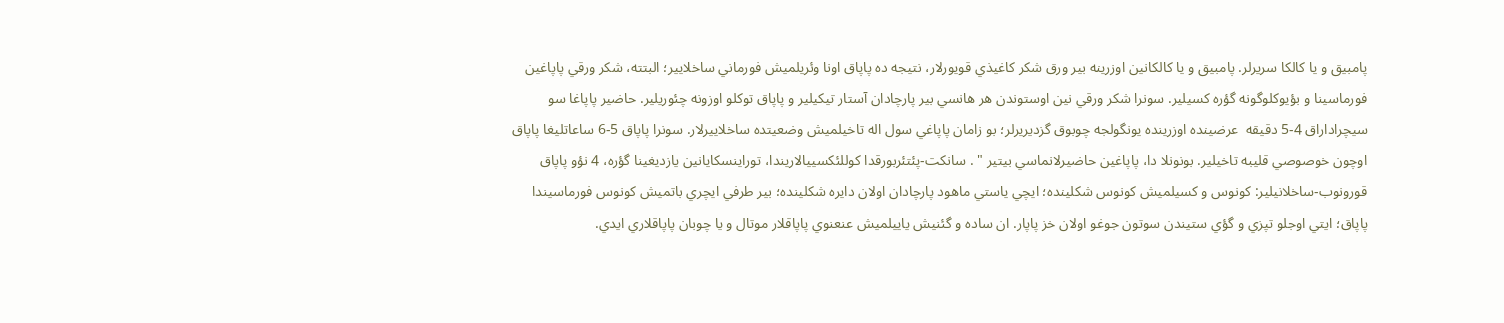پامبيق و يا کالکا سريرلر. پامبيق و يا کالکانين اوزرينه بير ورق شکر کاغيذي قويورلار، نتيجه ده پاپاق اونا وئريلميش فورماني ساخلايير؛ البتته، شکر ورقي پاپاغين فورماسينا و بؤيوکلوگونه گؤره کسيلير. سونرا شکر ورقي نين اوستوندن هر هانسي بير پارچادان آستار تيکيلير و پاپاق توکلو اوزونه چئوريلير. حاضير پاپاغا سو سيچراداراق 4-5 دقيقه  عرضينده اوزرينده يونگولجه چوبوق گزديريرلر؛ بو زامان پاپاغي سول اله تاخيلميش وضعيتده ساخلاييرلار. سونرا پاپاق 5-6 ساعاتليغا پاپاق اوچون خوصوصي قليبه تاخيلير. بونونلا دا، پاپاغين حاضيرلانماسي بيتير " . سانکت-پئتئربورقدا کوللئکسييالاريندا، توراينسکايانين يازديغينا گؤره، 4 نؤو پاپاق قورونوب-ساخلانيلير: کونوس و کسيلميش کونوس شکلينده؛ ايچي ياستي ماهود پارچادان اولان دايره شکلينده؛ بير طرفي ايچري باتميش کونوس فورماسيندا پاپاق؛ ايتي اوجلو تپزي و گؤي ستيندن سوتون جوغو اولان خز پاپار. ان ساده و گئنيش ياييلميش عنعنوي پاپاقلار موتال و يا چوبان پاپاقلاري ايدي.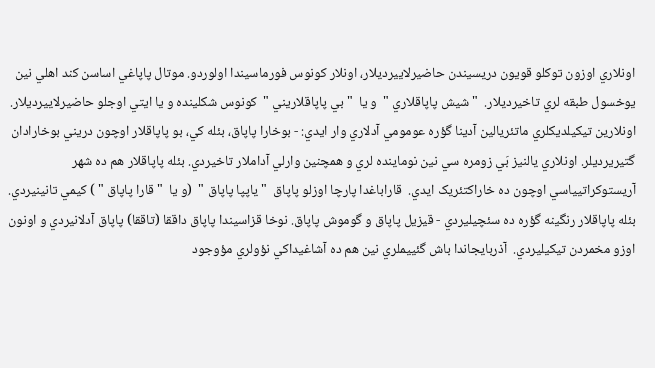اونلاري اوزون توکلو قويون دريسيندن حاضيرلاييرديلار، اونلار کونوس فورماسيندا اولوردو. موتال پاپاغي اساسن کند اهلي نين يوخسول طبقه لري تاخيرديلار.  " شيش پاپاقلاري "  و يا  " بي پاپاقلاريني "  کونوس شکلينده و يا ايتي اوجلو حاضيرلاييرديلار. اونلارين تيکيلديکلري ماتئريالين آدينا گؤره عومومي آدلاري وار ايدي: - بوخارا پاپاق، بئله کي، بو پاپاقلار اوچون دريني بوخارادان گتيريرديلر. اونلاري يالنيز بَي زومره سي نين نوماينده لري و همچنین وارلي آداملار تاخيردي. بئله پاپاقلار هم ده شهر آريستوکراتيياسي اوچون ده خاراکتئريک ايدي.  قاراباغدا پارچا اوزلو پاپاق  " ياپپا پاپاق "  (و يا  " قارا پاپاق " ) کيمي تانينيردي. بئله پاپاقلار رنگينه گؤره ده سئچيليردي - قيزيل پاپاق و گوموش پاپاق. نوخا قزاسيندا پاپاق داققا (تاققا) پاپاق آدلانيردي و اونون اوزو مخمردن تيکيليردي.  آذربايجاندا باش گئييملري نين هم ده آشاغيداکي نؤولري مؤوجود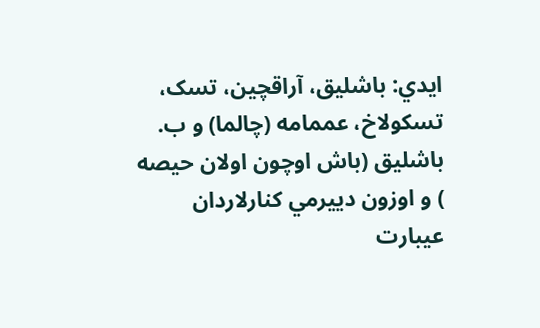ايدي: باشليق، آراقچين، تسک، تسکولاخ، عممامه (چالما) و ب.  باشليق (باش اوچون اولان حيصه ) و اوزون دييرمي کنارلاردان عيبارت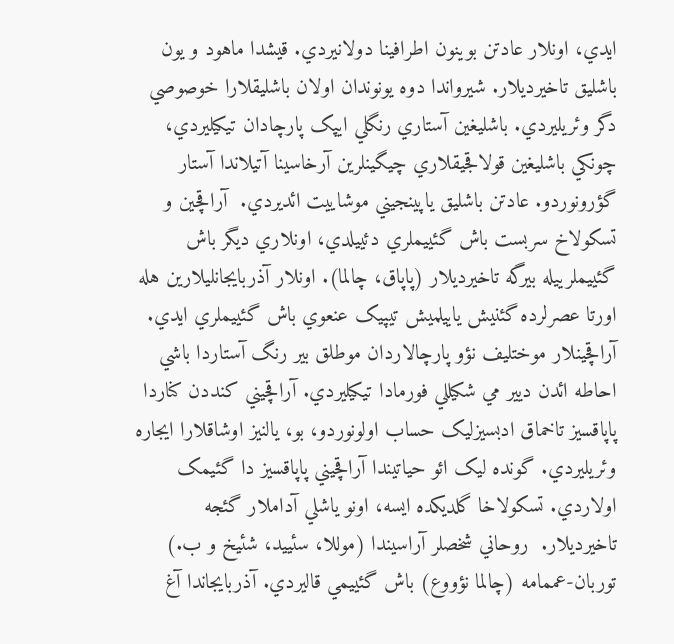ايدي، اونلار عادتن بوينون اطرافينا دولانيردي. قيشدا ماهود و يون باشليق تاخيرديلار. شيرواندا دوه يونوندان اولان باشليقلارا خوصوصي دگر وئريليردي. باشليغين آستاري رنگلي ايپک پارچادان تيکيليردي، چونکي باشليغين قولاقجيقلاري چيگينلرين آرخاسينا آتيلاندا آستار گؤرونوردو. عادتن باشليق ياپينجيني موشاييت ائديردي.  آراقچين و تسکولاخ سربست باش گئييملري دئييلدي، اونلاري ديگر باش گئييملرييله بيرگه تاخيرديلار (پاپاق، چالما). اونلار آذربايجانليلارين هله اورتا عصرلرده گئنيش ياييلميش تيپيک عنعوي باش گئييملري ايدي. آراقچينلار موختليف نؤو پارچالاردان موطلق بير رنگ آستاردا باشي احاطه ائدن ديير مي شکيللي فورمادا تيکيليردي. آراقچيني کنددن کناردا پاپاقسيز تاخماق ادبسيزليک حساب اولونوردو، بو، يالنيز اوشاقلارا ايجاره وئريليردي. گونده ليک ائو حياتيندا آراقچيني پاپاقسيز دا گئيمک اولاردي. تسکولاخا گلديکده ايسه، اونو ياشلي آداملار گئجه تاخيرديلار.  روحاني شخصلر آراسيندا (موللا، سئييد، شئيخ و ب.) توربان-عممامه (چالما نؤووع) باش گئييمي قاليردي. آذربايجاندا آغ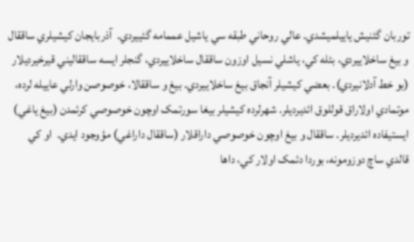توربان گئنيش ياييلميشدي. عالي روحاني طبقه سي ياشيل عممامه گئييردي.  آذربايجان کيشيلري ساققال و بيغ ساخلاييردي، بئله کي، ياشلي نسيل اوزون ساققال ساخلاييردي، گنجلر ايسه ساققاليني قيرخيرديلار (بو خط آدلانيردي). بعضي کيشيلر آنجاق بيغ ساخلاييردي. بيغ و ساققالا، خوصوصن وارلي عاييله لرده، موتمادي اولاراق قوللوق ائديرديلر. شهرلرده کيشيلر بيغا سورتمک اوچون خوصوصي کرئمدن (بيغ ياغي) ايستيفاده ائديرديلر. ساققال و بيغ اوچون خوصوصي داراقلار (ساققال داراغي) مؤوجود ايدي.  او کي قالدي ساچ دوزومونه، بوردا دئمک اولار کي، داها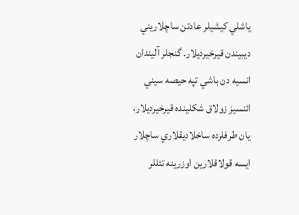ياشلي کيشيلر عادتن ساچلاريني ديبيندن قيرخيرديلار. گنجلر آليندان انسيه دن باشي تپه حيصه سيني ائنسيز زولاق شکلينده قيرخيرديلار، يان طرفلرده ساخلاديقلاري ساچلار ايسه قولاقلارين اوزرينه تئللر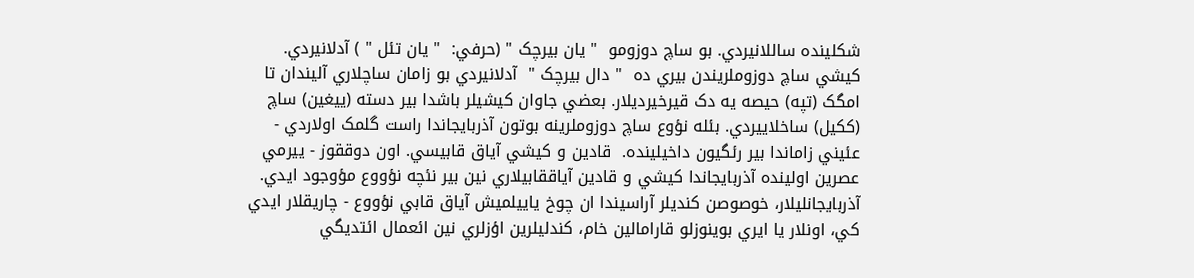شکلينده ساللانيردي. بو ساچ دوزومو  " يان بيرچک " (حرفي:  " يان تئل " ) آدلانيردي. کيشي ساچ دوزوملريندن بيري ده  " دال بيرچک "  آدلانيردي بو زامان ساچلاري آليندان تا امگک (تپه) حيصه يه دک قيرخيرديلار. بعضي جاوان کيشيلر باشدا بير دسته (ييغين) ساچ (ککيل) ساخلاييردي. بئله نؤوع ساچ دوزوملرينه بوتون آذربايجاندا راست گلمک اولاردي - عئيني زاماندا بير رئگيون داخيلينده.  قادين و کيشي آياق قابيسي. اون دوققوز - ييرمي عصرين اولينده آذربايجاندا کيشي و قادين آياققابيلاري نين بير نئچه نؤووع مؤوجود ايدي. آذربايجانليلار، خوصوصن کنديلر آراسيندا ان چوخ ياييلميش آياق قابي نؤووع - چاريقلار ايدي کي، اونلار يا ايري بوينوزلو قارامالين خام، کندليلرين اؤزلري نين ائعمال ائتديگي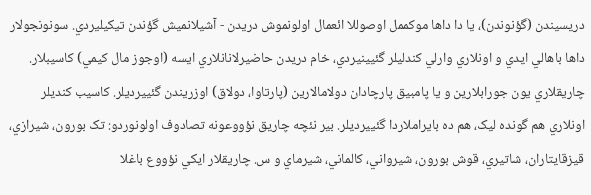دريسيندن (گؤنوندن)، يا دا داها موکممل اوصوللا ائعمال اولونموش دريدن - آشيلانميش گؤندن تيکيليردي. سونونجولار داها باهالي ايدي و اونلاري وارلي کندليلر گئيينيردي، خام دريدن حاضيرلانانلاري ايسه (اوجوز مال کيمي) کاسيبلار. چاريقلاري يون جورابلارين و يا پامبيق پارچادان دولامالارين (پارتاوا، دولاق) اوزريندن گئييرديلر. کاسيب کنديلر اونلاري هم گونده ليک، هم ده بايراملاردا گئييرديلر. بير نئچه چاريق نؤووعونه تصادوف اولونوردو: تک بورون، شيرازي، قيزقايتاران، شاتيري، قوش بورون، شيرواني، کالماني، شيرماي و س. چاريقلار ايکي نؤووع باغلا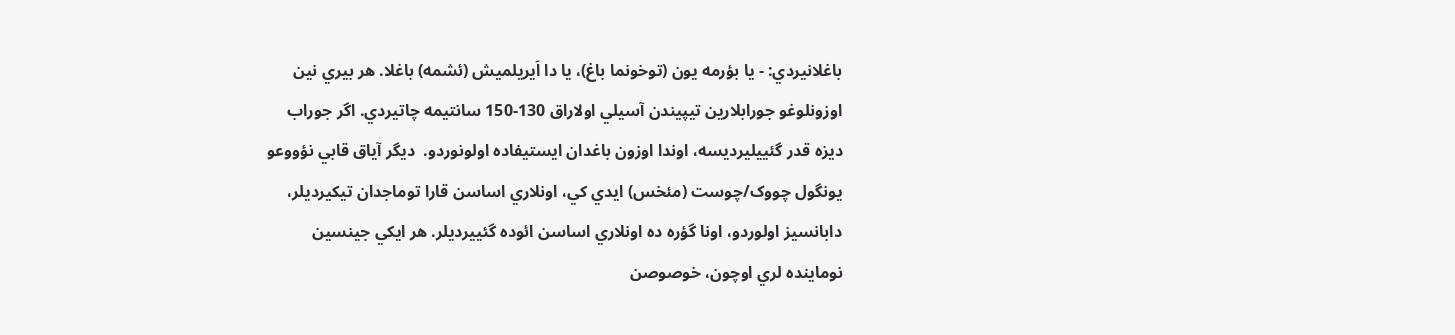باغلانيردي: - يا بؤرمه يون (توخونما باغ)، يا دا اَيريلميش (ئشمه) باغلا. هر بيري نين اوزونلوغو جورابلارين تيپيندن آسيلي اولاراق 130-150 سانتيمه چاتيردي. اگر جوراب ديزه قدر گئييليرديسه، اوندا اوزون باغدان ايستيفاده اولونوردو.  ديگر آياق قابي نؤووعو يونگول چووک/چوست (مئخس) ايدي کي، اونلاري اساسن قارا توماجدان تيکيرديلر، دابانسيز اولوردو، اونا گؤره ده اونلاري اساسن ائوده گئييرديلر. هر ايکي جينسين نوماينده لري اوچون، خوصوصن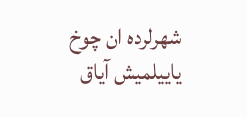شهرلرده ان چوخ ياييلميش آياق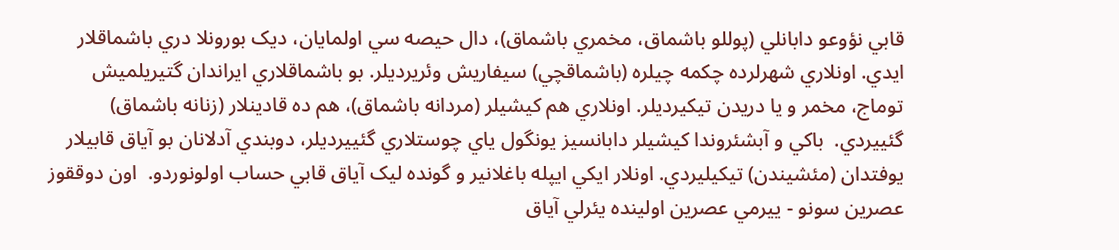قابي نؤوعو دابانلي (پوللو باشماق، مخمري باشماق)، دال حيصه سي اولمايان، ديک بورونلا دري باشماقلار ايدي. اونلاري شهرلرده چکمه چيلره (باشماقچي) سيفاريش وئريرديلر. بو باشماقلاري ايراندان گتيريلميش توماج، مخمر و يا دريدن تيکيرديلر. اونلاري هم کيشيلر (مردانه باشماق)، هم ده قادينلار (زنانه باشماق) گئييردي.  باکي و آبشئروندا کيشيلر دابانسيز يونگول ياي چوستلاري گئييرديلر، دوبندي آدلانان بو آياق قابيلار يوفتدان (مئشيندن) تيکيليردي. اونلار ايکي ايپله باغلانير و گونده ليک آياق قابي حساب اولونوردو.  اون دوققوز عصرين سونو - ييرمي عصرين اولينده يئرلي آياق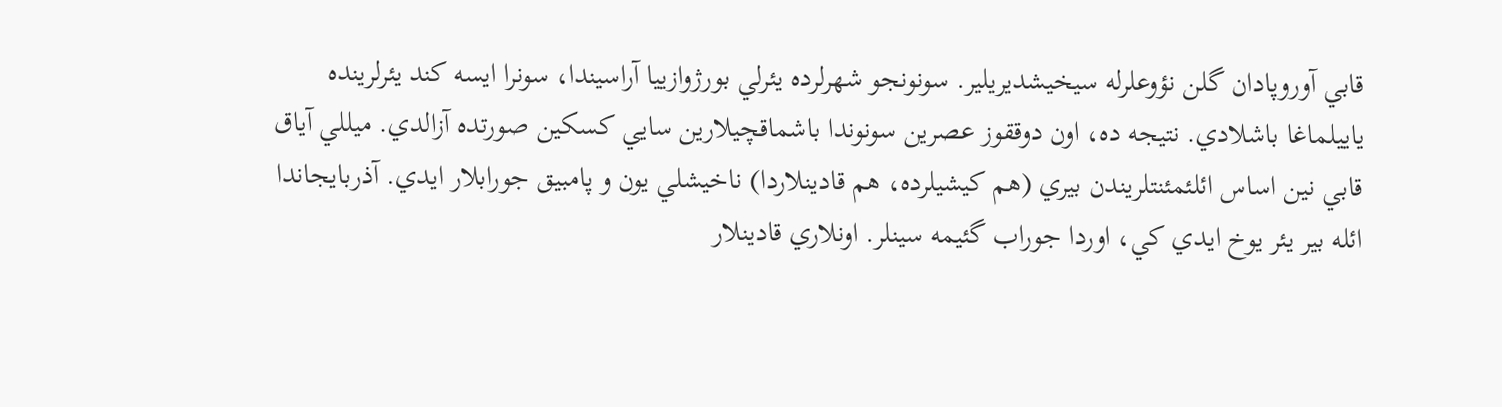قابي آوروپادان گلن نؤوعلرله سيخيشديريلير. سونونجو شهرلرده يئرلي بورژوازييا آراسيندا، سونرا ايسه کند يئرلرينده ياييلماغا باشلادي. نتيجه ده، اون دوققوز عصرين سونوندا باشماقچيلارين سايي کسکين صورتده آزالدي. ميللي آياق قابي نين اساس ائلئمئنتلريندن بيري (هم کيشيلرده، هم قادينلاردا) ناخيشلي يون و پامبيق جورابلار ايدي. آذربايجاندا ائله بير يئر يوخ ايدي کي، اوردا جوراب گئيمه سينلر. اونلاري قادينلار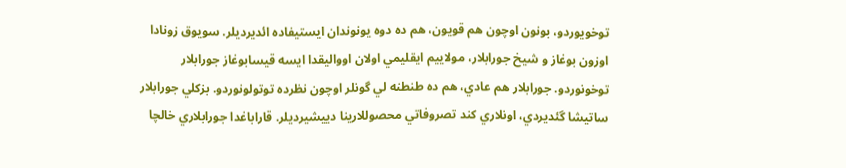توخويوردو، بونون اوچون هم قويون، هم ده دوه يونوندان ايستيفاده ائديرديلر. سويوق زونادا اوزون بوغاز و شيخ جورابلار، مولاييم ايقليمي اولان اوواليقدا ايسه قيسابوغاز جورابلار توخونوردو. جورابلار هم عادي، هم ده طنطنه لي گونلر اوچون نظرده توتولونوردو. بزکلي جورابلار ساتيشا گئديردي، اونلاري کند تصروفاتي محصوللارينا دييشيرديلر. قاراباغدا جورابلاري خالچا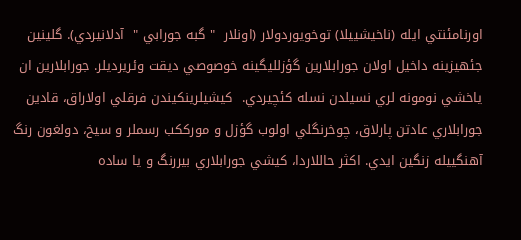اورنامئنتي ايله (ناخيشييلا) توخويوردولار (اونلار  " گبه جورابي "  آدلانيردي). گلينين جئهيزينه داخيل اولان جورابلارين گؤزلليگينه خوصوصي ديقت وئريرديلر. جورابلارين ان ياخشي نومونه لري نسيلدن نسله کئچيردي.  کيشيلرينکيندن فرقلي اولاراق، قادين جورابلاري عادتن پارلاق، چوخرنگلي اولوب گؤزل و مورککب رسملر و سيخ، دولغون رنگ آهنگييله زنگين ايدي. اکثر حاللاردا، کيشي جورابلاري بيررنگ و يا ساده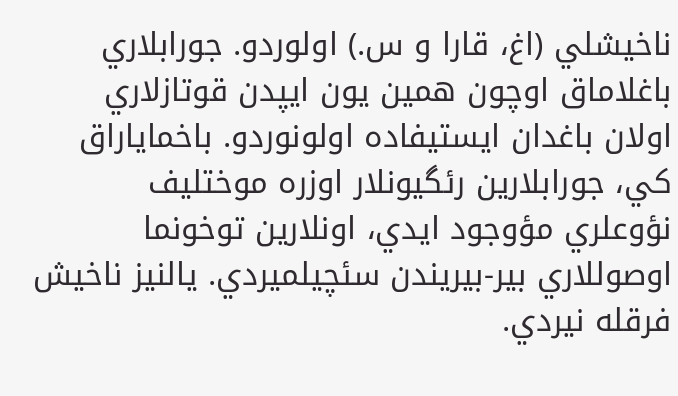ناخيشلي (اغ، قارا و س.) اولوردو. جورابلاري باغلاماق اوچون همين يون ايپدن قوتازلاري اولان باغدان ايستيفاده اولونوردو. باخماياراق کي، جورابلارين رئگيونلار اوزره موختليف نؤوعلري مؤوجود ايدي، اونلارين توخونما اوصوللاري بير-بيريندن سئچيلميردي. يالنيز ناخيش فرقله نيردي.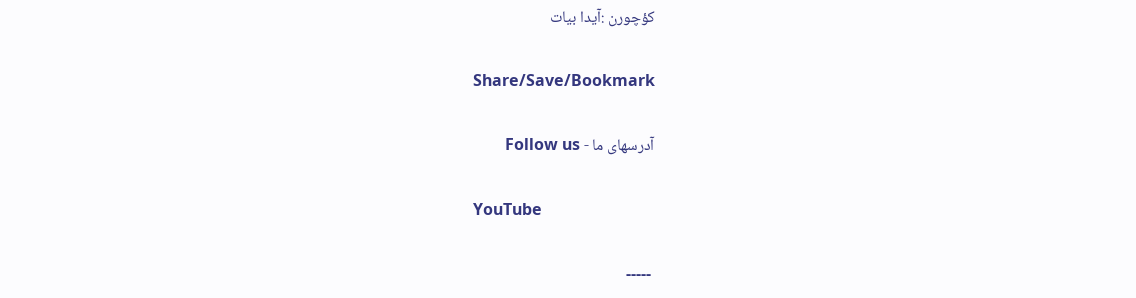كؤچورن :آيدا بيات

Share/Save/Bookmark

آدرسهای ما - Follow us

YouTube

 -----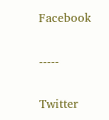Facebook

-----

Twitter